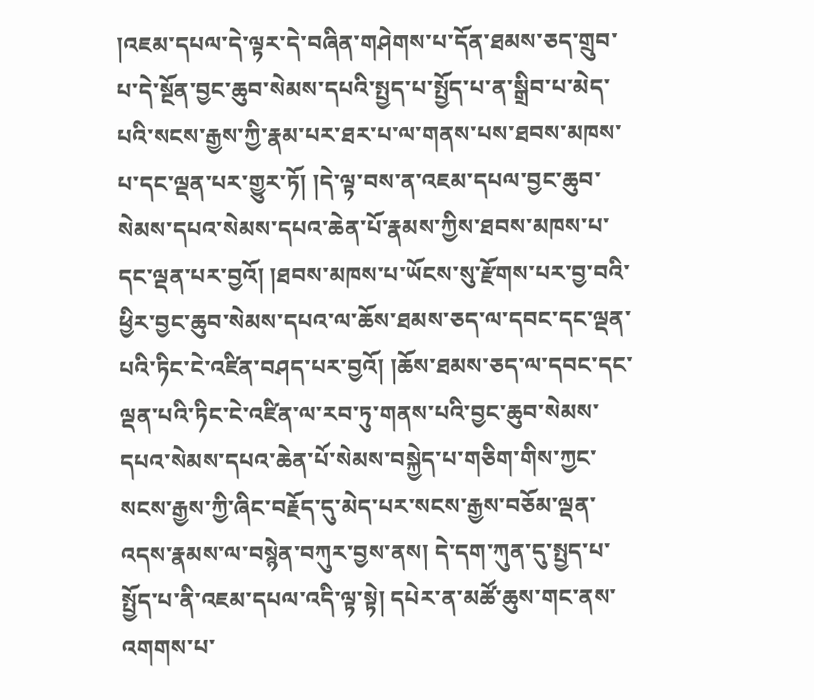།འཇམ་དཔལ་དེ་ལྟར་དེ་བཞིན་གཤེགས་པ་དོན་ཐམས་ཅད་གྲུབ་པ་དེ་སྔོན་བྱང་ཆུབ་སེམས་དཔའི་སྤྱད་པ་སྤྱོད་པ་ན་སྒྲིབ་པ་མེད་པའི་སངས་རྒྱས་ཀྱི་རྣམ་པར་ཐར་པ་ལ་གནས་པས་ཐབས་མཁས་པ་དང་ལྡན་པར་གྱུར་ཏོ། །དེ་ལྟ་བས་ན་འཇམ་དཔལ་བྱང་ཆུབ་སེམས་དཔའ་སེམས་དཔའ་ཆེན་པོ་རྣམས་ཀྱིས་ཐབས་མཁས་པ་དང་ལྡན་པར་བྱའོ། །ཐབས་མཁས་པ་ཡོངས་སུ་རྫོགས་པར་བྱ་བའི་ཕྱིར་བྱང་ཆུབ་སེམས་དཔའ་ལ་ཆོས་ཐམས་ཅད་ལ་དབང་དང་ལྡན་པའི་ཏིང་ངེ་འཛིན་བཤད་པར་བྱའོ། །ཆོས་ཐམས་ཅད་ལ་དབང་དང་ལྡན་པའི་ཏིང་ངེ་འཛིན་ལ་རབ་ཏུ་གནས་པའི་བྱང་ཆུབ་སེམས་དཔའ་སེམས་དཔའ་ཆེན་པོ་སེམས་བསྐྱེད་པ་གཅིག་གིས་ཀྱང་སངས་རྒྱས་ཀྱི་ཞིང་བརྗོད་དུ་མེད་པར་སངས་རྒྱས་བཅོམ་ལྡན་འདས་རྣམས་ལ་བསྙེན་བཀུར་བྱས་ནས། དེ་དག་ཀུན་དུ་སྤྱད་པ་སྤྱོད་པ་ནི་འཇམ་དཔལ་འདི་ལྟ་སྟེ། དཔེར་ན་མཚོ་ཆུས་གང་ནས་འགགས་པ་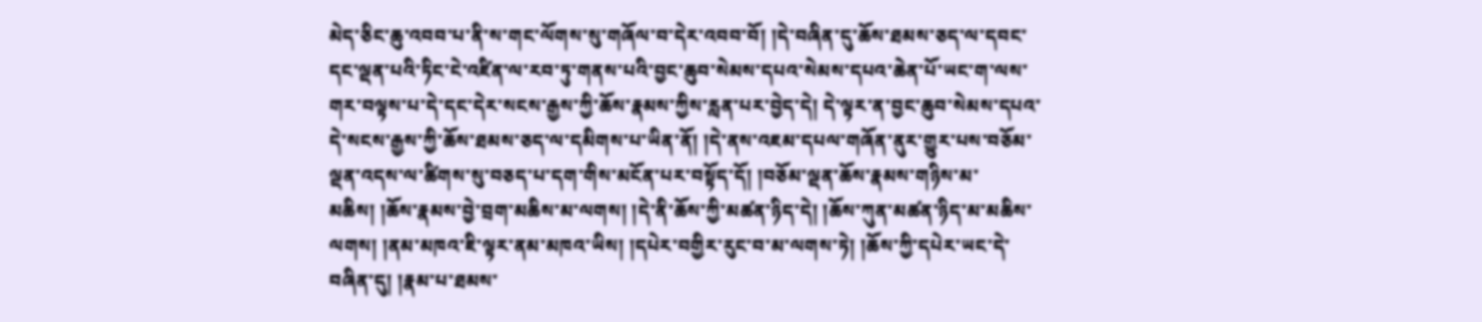མེད་ཅིང་ཆུ་འབབ་པ་ནི་ས་གང་ལོགས་སུ་གཞོལ་བ་དེར་འབབ་བོ། །དེ་བཞིན་དུ་ཆོས་ཐམས་ཅད་ལ་དབང་དང་ལྡན་པའི་ཏིང་ངེ་འཛིན་ལ་རབ་ཏུ་གནས་པའི་བྱང་ཆུབ་སེམས་དཔའ་སེམས་དཔའ་ཆེན་པོ་ཡང་ག་ལས་གར་བལྟས་པ་དེ་དང་དེར་སངས་རྒྱས་ཀྱི་ཆོས་རྣམས་ཀྱིས་རླན་པར་བྱེད་དེ། དེ་ལྟར་ན་བྱང་ཆུབ་སེམས་དཔའ་དེ་སངས་རྒྱས་ཀྱི་ཆོས་ཐམས་ཅད་ལ་དམིགས་པ་ཡིན་ནོ། །དེ་ནས་འཇམ་དཔལ་གཞོན་ནུར་གྱུར་པས་བཅོམ་ལྡན་འདས་ལ་ཚིགས་སུ་བཅད་པ་དག་གིས་མངོན་པར་བསྟོད་དོ། །བཅོམ་ལྡན་ཆོས་རྣམས་གཉིས་མ་མཆིས། །ཆོས་རྣམས་བྱེ་བྲག་མཆིས་མ་ལགས། །དེ་ནི་ཆོས་ཀྱི་མཚན་ཉིད་དེ། །ཆོས་ཀུན་མཚན་ཉིད་མ་མཆིས་ལགས། །ནམ་མཁའ་ཇི་ལྟར་ནམ་མཁའ་ཡིས། །དཔེར་བགྱིར་རུང་བ་མ་ལགས་ཏེ། །ཆོས་ཀྱི་དཔེར་ཡང་དེ་བཞིན་དུ། །རྣམ་པ་ཐམས་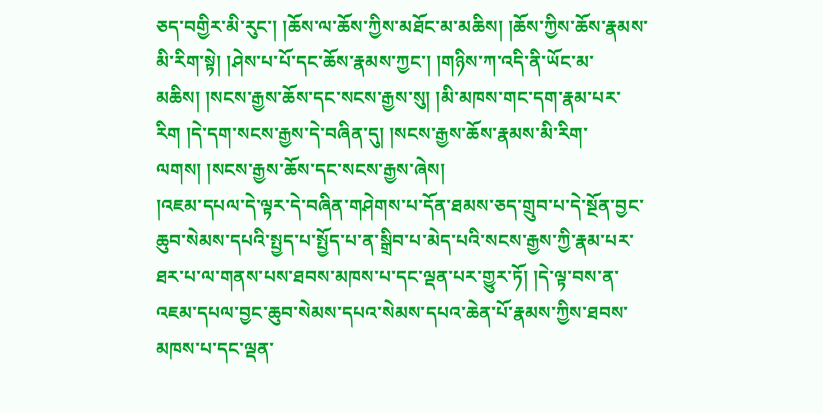ཅད་བགྱིར་མི་རུང་། །ཆོས་ལ་ཆོས་ཀྱིས་མཐོང་མ་མཆིས། །ཆོས་ཀྱིས་ཆོས་རྣམས་མི་རིག་སྟེ། །ཤེས་པ་པོ་དང་ཆོས་རྣམས་ཀྱང་། །གཉིས་ཀ་འདི་ནི་ཡོང་མ་མཆིས། །སངས་རྒྱས་ཆོས་དང་སངས་རྒྱས་སུ། །མི་མཁས་གང་དག་རྣམ་པར་རིག །དེ་དག་སངས་རྒྱས་དེ་བཞིན་དུ། །སངས་རྒྱས་ཆོས་རྣམས་མི་རིག་ལགས། །སངས་རྒྱས་ཆོས་དང་སངས་རྒྱས་ཞེས།
།འཇམ་དཔལ་དེ་ལྟར་དེ་བཞིན་གཤེགས་པ་དོན་ཐམས་ཅད་གྲུབ་པ་དེ་སྔོན་བྱང་ཆུབ་སེམས་དཔའི་སྤྱད་པ་སྤྱོད་པ་ན་སྒྲིབ་པ་མེད་པའི་སངས་རྒྱས་ཀྱི་རྣམ་པར་ཐར་པ་ལ་གནས་པས་ཐབས་མཁས་པ་དང་ལྡན་པར་གྱུར་ཏོ། །དེ་ལྟ་བས་ན་འཇམ་དཔལ་བྱང་ཆུབ་སེམས་དཔའ་སེམས་དཔའ་ཆེན་པོ་རྣམས་ཀྱིས་ཐབས་མཁས་པ་དང་ལྡན་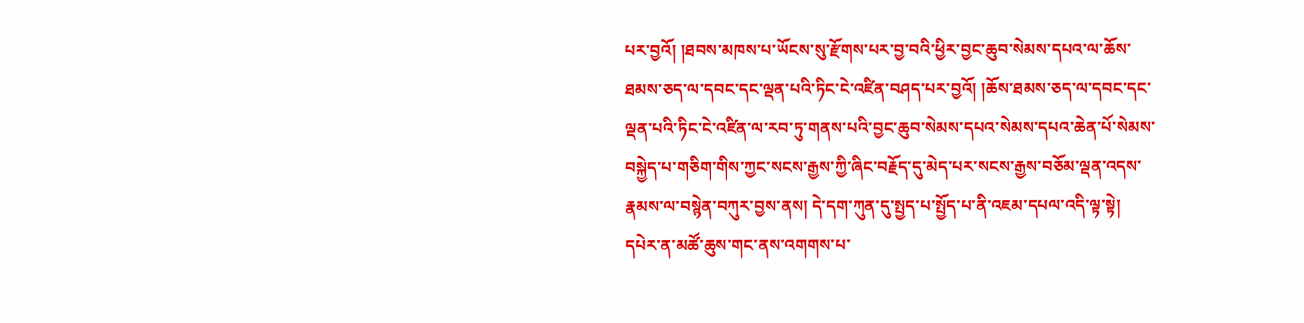པར་བྱའོ། །ཐབས་མཁས་པ་ཡོངས་སུ་རྫོགས་པར་བྱ་བའི་ཕྱིར་བྱང་ཆུབ་སེམས་དཔའ་ལ་ཆོས་ཐམས་ཅད་ལ་དབང་དང་ལྡན་པའི་ཏིང་ངེ་འཛིན་བཤད་པར་བྱའོ། །ཆོས་ཐམས་ཅད་ལ་དབང་དང་ལྡན་པའི་ཏིང་ངེ་འཛིན་ལ་རབ་ཏུ་གནས་པའི་བྱང་ཆུབ་སེམས་དཔའ་སེམས་དཔའ་ཆེན་པོ་སེམས་བསྐྱེད་པ་གཅིག་གིས་ཀྱང་སངས་རྒྱས་ཀྱི་ཞིང་བརྗོད་དུ་མེད་པར་སངས་རྒྱས་བཅོམ་ལྡན་འདས་རྣམས་ལ་བསྙེན་བཀུར་བྱས་ནས། དེ་དག་ཀུན་དུ་སྤྱད་པ་སྤྱོད་པ་ནི་འཇམ་དཔལ་འདི་ལྟ་སྟེ། དཔེར་ན་མཚོ་ཆུས་གང་ནས་འགགས་པ་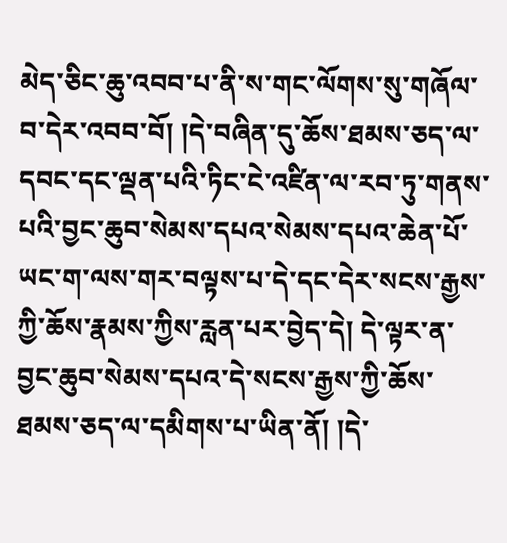མེད་ཅིང་ཆུ་འབབ་པ་ནི་ས་གང་ལོགས་སུ་གཞོལ་བ་དེར་འབབ་བོ། །དེ་བཞིན་དུ་ཆོས་ཐམས་ཅད་ལ་དབང་དང་ལྡན་པའི་ཏིང་ངེ་འཛིན་ལ་རབ་ཏུ་གནས་པའི་བྱང་ཆུབ་སེམས་དཔའ་སེམས་དཔའ་ཆེན་པོ་ཡང་ག་ལས་གར་བལྟས་པ་དེ་དང་དེར་སངས་རྒྱས་ཀྱི་ཆོས་རྣམས་ཀྱིས་རླན་པར་བྱེད་དེ། དེ་ལྟར་ན་བྱང་ཆུབ་སེམས་དཔའ་དེ་སངས་རྒྱས་ཀྱི་ཆོས་ཐམས་ཅད་ལ་དམིགས་པ་ཡིན་ནོ། །དེ་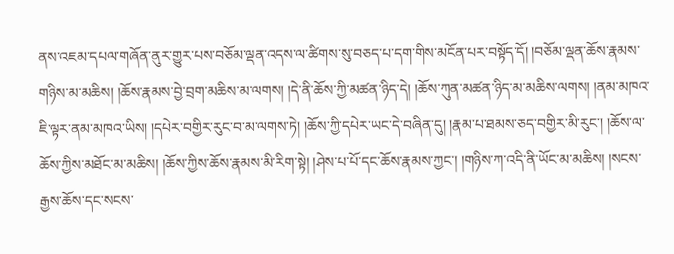ནས་འཇམ་དཔལ་གཞོན་ནུར་གྱུར་པས་བཅོམ་ལྡན་འདས་ལ་ཚིགས་སུ་བཅད་པ་དག་གིས་མངོན་པར་བསྟོད་དོ། །བཅོམ་ལྡན་ཆོས་རྣམས་གཉིས་མ་མཆིས། །ཆོས་རྣམས་བྱེ་བྲག་མཆིས་མ་ལགས། །དེ་ནི་ཆོས་ཀྱི་མཚན་ཉིད་དེ། །ཆོས་ཀུན་མཚན་ཉིད་མ་མཆིས་ལགས། །ནམ་མཁའ་ཇི་ལྟར་ནམ་མཁའ་ཡིས། །དཔེར་བགྱིར་རུང་བ་མ་ལགས་ཏེ། །ཆོས་ཀྱི་དཔེར་ཡང་དེ་བཞིན་དུ། །རྣམ་པ་ཐམས་ཅད་བགྱིར་མི་རུང་། །ཆོས་ལ་ཆོས་ཀྱིས་མཐོང་མ་མཆིས། །ཆོས་ཀྱིས་ཆོས་རྣམས་མི་རིག་སྟེ། །ཤེས་པ་པོ་དང་ཆོས་རྣམས་ཀྱང་། །གཉིས་ཀ་འདི་ནི་ཡོང་མ་མཆིས། །སངས་རྒྱས་ཆོས་དང་སངས་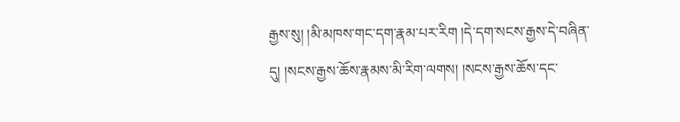རྒྱས་སུ། །མི་མཁས་གང་དག་རྣམ་པར་རིག །དེ་དག་སངས་རྒྱས་དེ་བཞིན་དུ། །སངས་རྒྱས་ཆོས་རྣམས་མི་རིག་ལགས། །སངས་རྒྱས་ཆོས་དང་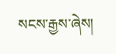སངས་རྒྱས་ཞེས།